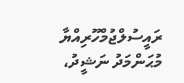ރައީސުލްޖުމްހޫރިއްޔާ މުޙަންމަދު ނަޝީދު،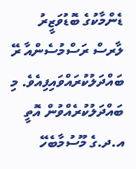ޑެންމާކުގެ ބޮޑުވަޒީރު ލާރސް ރަސްމުސެންއާ ރޭ ބައްދަލުކުރައްވައިފިއެވެ. މި ބައްދަލުކުރެއްވުން އޮތީ އ.ދ.ގެ މޫސުމާބެހޭ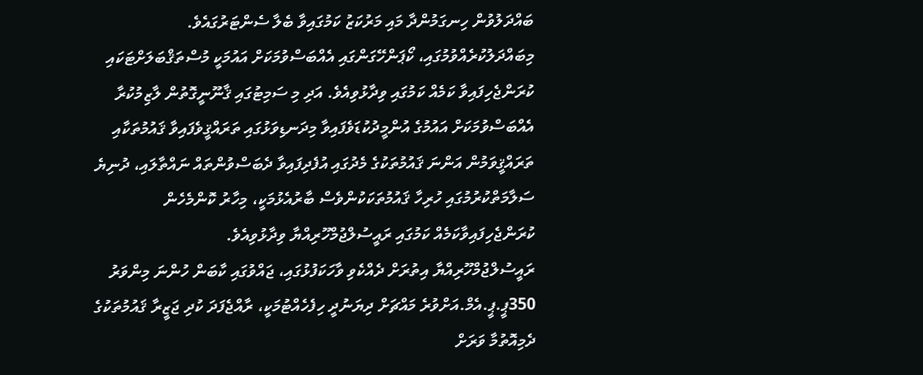ބައްދަލުވުން ހިނގަމުންދާ މައި މަރުކަޒު ކަމުގައިވާ ބެލާ ސެންޓަރުގައެވެ.
މިބައްދަލުކުރެއްވުމުގައި، ކޯޕަންހޭގަންގައި އެއްބަސްވުމަކަށް އައުމަކީ މުސްތަޤްބަލަށްޓަކައި ކުރަންޖެހިފައިވާ ކަމެއް ކަމުގައި ވިދާޅުވިއެވެ. އަދި މި ސަމިޓުގައި ޤާނޫނީގޮތުން ލާޒިމުކުރާ އެއްބަސްވުމަކަށް އައުމުގެ އުންމީދުކުޑަވެފައިވާ މިދަނޑިވަޅުގައި ތަރައްޤީވެފައިވާ ޤައުމުތަކާއި ތަރައްޤީވަމުން އަންނަ ޤައުމުތަކުގެ މެދުގައި އުފެދިފައިވާ ދެބަސްވުންތައް ނައްތާލައި، ދުނިޔެ ސަލާމަތްކުރުމުގައި ހުރިހާ ޤައުމުތަކަކުންވެސް ބާރުއެޅުމަކީ، މިހާރު ކޮންމެހެން ކުރަންޖެހިފައިވާކަމެއް ކަމުގައި ރައީސުލްޖުމްހޫރިއްޔާ ވިދާޅުވިއެވެ.
ރައީސުލްޖުމްހޫރިއްޔާ އިތުރަށް ދެއްކެވި ވާހަކަފުޅުގައި، ޖައްވުގައި ކާބަން ހުންނަ މިންވަރު 350ޕީ.ޕީ.އެމް.އަށްވުރެ މައްޗަށް ދިޔަނުދީ ހިފެހެއްޓުމަކީ، ރާއްޖެފަދަ ކުދި ޖަޒީރާ ޤައުމުތަކުގެ ދެމިއޮތުމާ ވަރަށް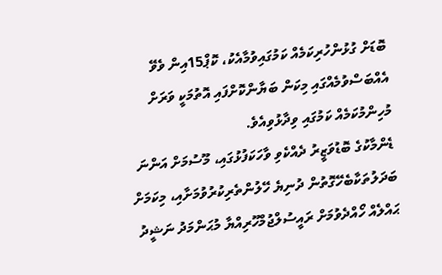ބޮޑަށް ގުޅުންހުރިކަމެއް ކަމުގައިވުމާއެކު، ކޮޕް15އިން ވެވޭ އެއްބަސްވުމެއްގައި މިކަން ބަޔާންކޮށްފައި އޮތުމަކީ ވަރަށް މުހިންމުކަމެއް ކަމުގައި ވިދާޅުވިއެވެ.
ޑެންމާކުގެ ބޮޑުވަޒީރު ދެއްކެވި ވާހަކަފުޅުގައި، މޫސުމަށް އަންނަ ބަދަލުތަކާބެހޭގޮތުން ދުނިޔެ ހޭލުންތެރިކުރުވުމަށާއި، މިކަމަށް ޙައްލެއް ހޯއްދެވުމަށް ރައީސުލްޖުމްހޫރިއްޔާ މުޙަންމަދު ނަޝީދު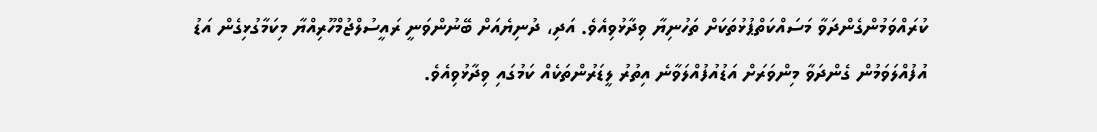ކުރައްވަމުންގެންދަވާ މަސައްކަތްޕުޅުތަކަށް ތަހުނިޔާ ވިދާޅުވިއެވެ. އަދި، ދުނިޔެއަށް ބޭނުންވަނީ ރައީސުލްޖުމްހޫރިއްޔާ މިކަމާގުޅިގެން އަޑު އުފުއްލަވަމުން ގެންދަވާ މިންވަރަށް އަޑުއުފުއްލަވާނެ އިތުރު ލީޑަރުންތަކެއް ކަމުގައި ވިދާޅުވިއެވެ.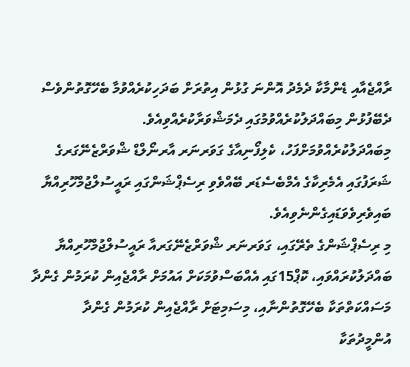ރާއްޖެއާއި ޑެންމާކާ ދެމެދު އޮންނަ ގުޅުން އިތުރަށް ބަދަހިކުރެއްވުމާ ބެހޭގޮތުންވެސް ދެބޭފުޅުން މިބައްދަލުކުރެއްވުމުގައި ދެމަޝްވަރާކުރެއްވިއެވެ.
މިބައްދަލުކުރެއްވުމަށްފަހު، ކެލިފޯނިއާގެ ގަވަރނަރ އާރނޯލްޑް ޝްވަރްޒެނޭގަރގެ ޝަރަފުގައި އެމެރިކާގެ އެމްބެސެޑަރ ބޭއްވެވި ރިސެޕްޝަންގައި ރައީސުލްޖުމްހޫރިއްޔާ ބައިވެރިވެވަޑައިގެންނެވިއެވެ.
މި ރިސެޕްޝަންގެ ތެރޭގައި، ގަވަރނަރ ޝްވަރްޒެނޭގަރއާ ރައީސުލްޖުމްހޫރިއްޔާ ބައްދަލުކުރައްވައި، ކޮޕް15ގައި އެއްބަސްވުމަކަށް އައުމަށް ރާއްޖެއިން ކުރަމުން ގެންދާ މަސައްކަތްތަކާ ބެހޭގޮތުންނާއި، މިސަމިޓަށް ރާއްޖެއިން ކުރަމުން ގެންދާ އުންމީދުތަކާ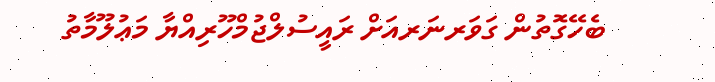ބެހޭގޮތުން ގަވަރނަރއަށް ރައީސުލްޖުމްހޫރިއްޔާ މަޢުލޫމާތު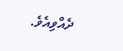ދެއްވިއެވެ.